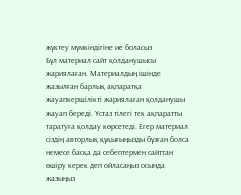жүктеу мүмкіндігіне ие боласыз
Бұл материал сайт қолданушысы жариялаған. Материалдың ішінде жазылған барлық ақпаратқа жауапкершілікті жариялаған қолданушы жауап береді. Ұстаз тілегі тек ақпаратты таратуға қолдау көрсетеді. Егер материал сіздің авторлық құқығыңызды бұзған болса немесе басқа да себептермен сайттан өшіру керек деп ойласаңыз осында жазыңыз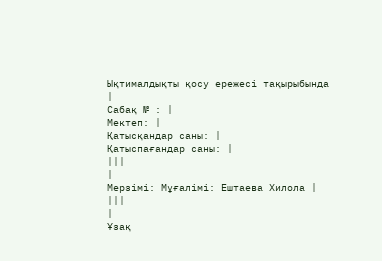Ықтималдықты қосу ережесі тақырыбында
|
Сабақ № : |
Мектеп: |
Қатысқандар саны: |
Қатыспағандар саны: |
|||
|
Мерзімі: Мұғалімі: Ештаева Хилола |
|||
|
Ұзақ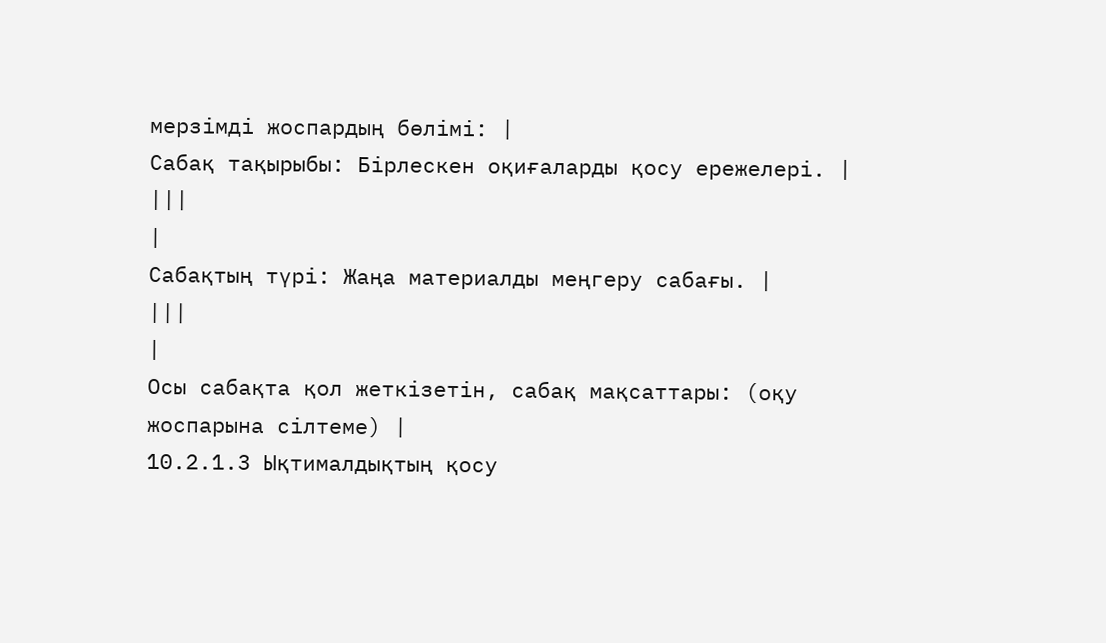мерзімді жоспардың бөлімі: |
Сабақ тақырыбы: Бірлескен оқиғаларды қосу ережелері. |
|||
|
Сабақтың түрі: Жаңа материалды меңгеру сабағы. |
|||
|
Осы сабақта қол жеткізетін, сабақ мақсаттары: (оқу жоспарына сілтеме) |
10.2.1.3 Ықтималдықтың қосу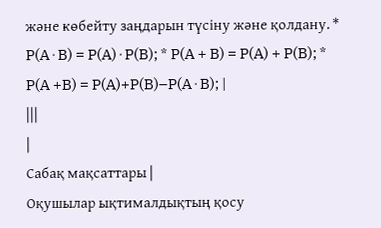және көбейту заңдарын түсіну және қолдану. * P(A ∙ B) = P(A) ∙ P(B); * P(A + B) = P(A) + P(B); * P(A +B) = P(A)+P(B)–P(A ∙ B); |
|||
|
Сабақ мақсаттары |
Оқушылар ықтималдықтың қосу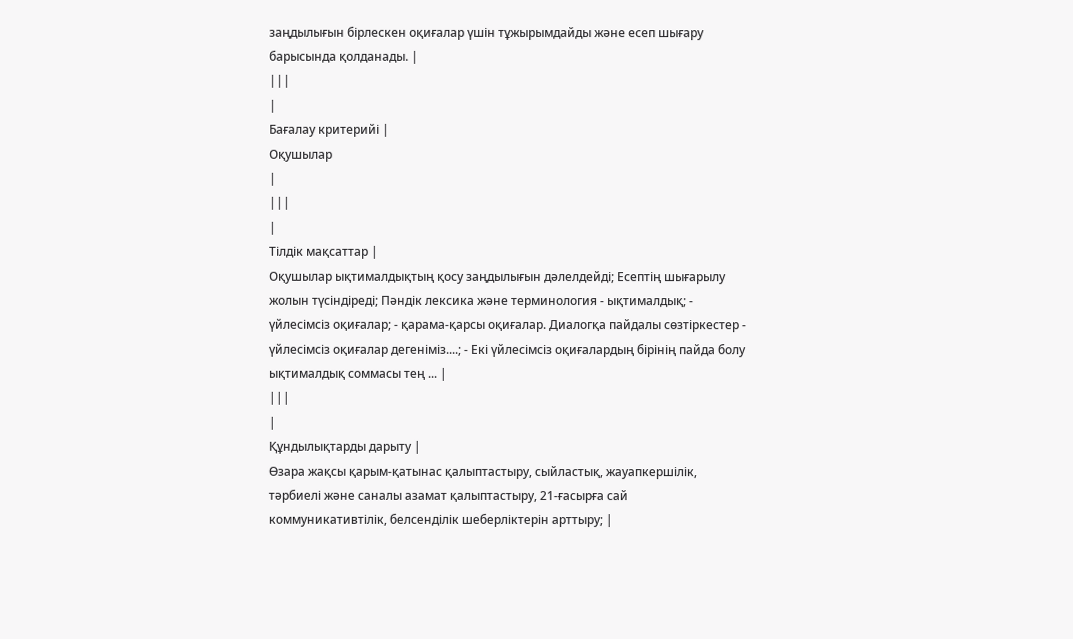заңдылығын бірлескен оқиғалар үшін тұжырымдайды және есеп шығару барысында қолданады. |
|||
|
Бағалау критерийі |
Оқушылар
|
|||
|
Тілдік мақсаттар |
Оқушылар ықтималдықтың қосу заңдылығын дәлелдейді; Есептің шығарылу жолын түсіндіреді; Пәндік лексика және терминология - ықтималдық; - үйлесімсіз оқиғалар; - қарама-қарсы оқиғалар. Диалогқа пайдалы сөзтіркестер - үйлесімсіз оқиғалар дегеніміз....; - Екі үйлесімсіз оқиғалардың бірінің пайда болу ықтималдық соммасы тең ... |
|||
|
Құндылықтарды дарыту |
Өзара жақсы қарым-қатынас қалыптастыру, сыйластық, жауапкершілік, тәрбиелі және саналы азамат қалыптастыру, 21-ғасырға сай коммуникативтілік, белсенділік шеберліктерін арттыру; |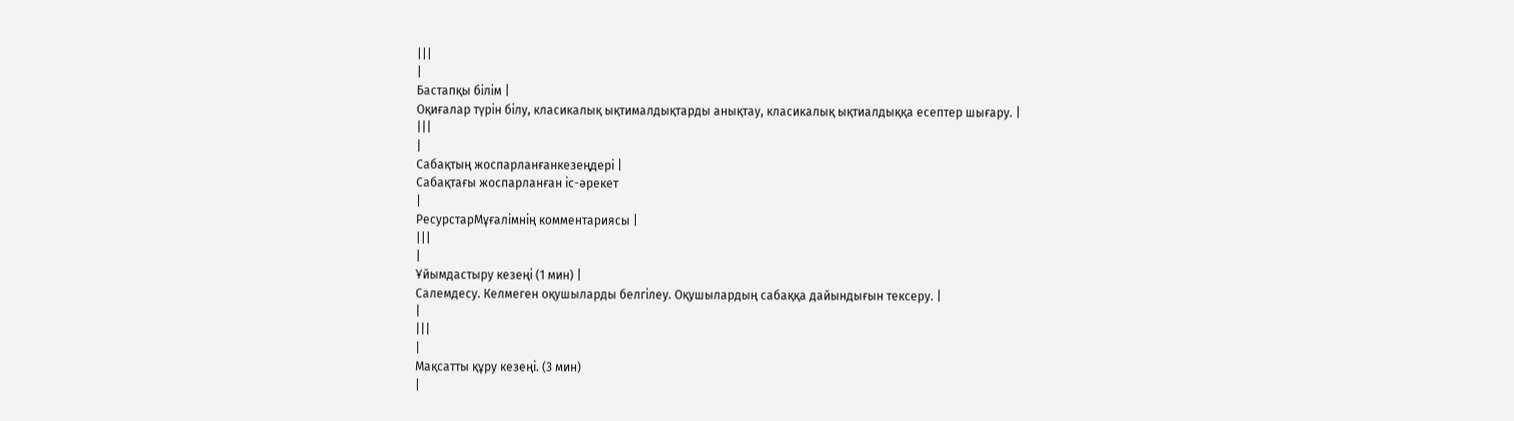|||
|
Бастапқы білім |
Оқиғалар түрін білу, класикалық ықтималдықтарды анықтау, класикалық ықтиалдыққа есептер шығару. |
|||
|
Сабақтың жоспарланғанкезеңдері |
Сабақтағы жоспарланған іс-әрекет
|
РесурстарМұғалімнің комментариясы |
|||
|
Ұйымдастыру кезеңі (1 мин) |
Салемдесу. Келмеген оқушыларды белгілеу. Оқушылардың сабаққа дайындығын тексеру. |
|
|||
|
Мақсатты құру кезеңі. (3 мин)
|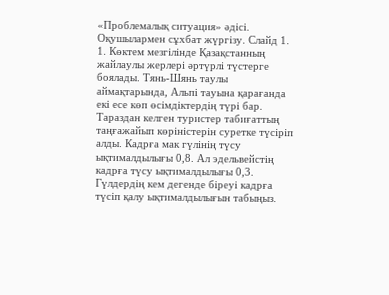«Проблемалық ситуация» әдісі. Оқушылармен сұхбат жүргізу. Слайд 1. 1. Көктем мезгілінде Қазақстанның жайлаулы жерлері әртүрлі түстерге боялады. Тянь-Шянь таулы аймақтарында, Альпі тауына қарағанда екі есе көп өсімдіктердің түрі бар. Тараздан келген туристер табиғаттың таңғажайып көріністерін суретке түсіріп алды. Кадрға мак гүлінің түсу ықтималдылығы 0,8. Ал эдельвейстің кадрға түсу ықтималдылығы 0,3. Гүлдердің кем дегенде біреуі кадрға түсіп қалу ықтималдылығын табыңыз.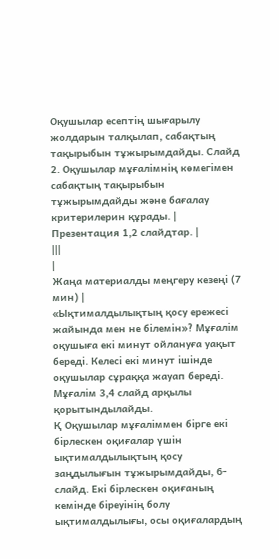Оқушылар есептің шығарылу жолдарын талқылап, сабақтың тақырыбын тұжырымдайды. Слайд 2. Оқушылар мұғалімнің көмегімен сабақтың тақырыбын тұжырымдайды және бағалау критерилерин құрады. |
Презентация 1,2 слайдтар. |
|||
|
Жаңа материалды меңгеру кезеңі (7 мин) |
«Ықтималдылықтың қосу ережесі жайында мен не білемін»? Мұғалім оқушыға екі минут ойлануға уақыт береді. Келесі екі минут ішінде оқушылар сұраққа жауап береді. Мұғалім 3,4 слайд арқылы қорытындылайды.
Қ Оқушылар мұғаліммен бірге екі бірлескен оқиғалар үшін ықтималдылықтың қосу заңдылығын тұжырымдайды, 6-слайд. Екі бірлескен оқиғаның кемінде біреуінің болу ықтималдылығы, осы оқиғалардың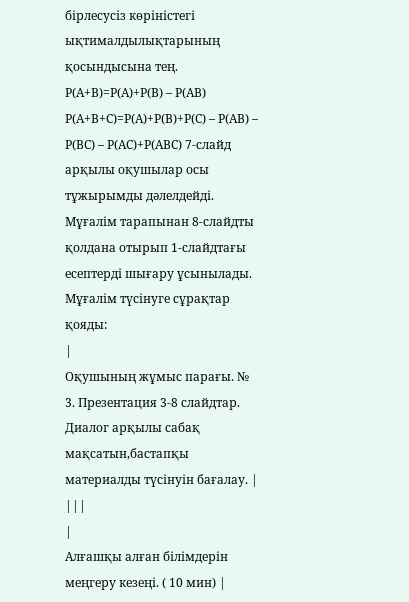бірлесусіз көріністегі ықтималдылықтарының қосындысына тең. Р(А+В)=Р(А)+Р(В) – Р(АВ) Р(А+В+С)=Р(А)+Р(В)+Р(С) – Р(АВ) – Р(ВС) – Р(АС)+Р(АВС) 7-слайд арқылы оқушылар осы тұжырымды дәлелдейді. Мұғалім тарапынан 8-слайдты қолдана отырып 1-слайдтағы есептерді шығару ұсынылады. Мұғалім түсінуге сұрақтар қояды:
|
Оқушының жұмыс парағы. № 3. Презентация 3-8 слайдтар. Диалог арқылы сабақ мақсатын,бастапқы материалды түсінуін бағалау. |
|||
|
Алғашқы алған білімдерін меңгеру кезеңі. ( 10 мин) |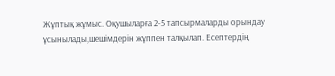Жұптық жұмыс. Оқушыларға 2-5 тапсырмаларды орындау ұсынылады,шешімдерін жұппен талқылап. Есептердің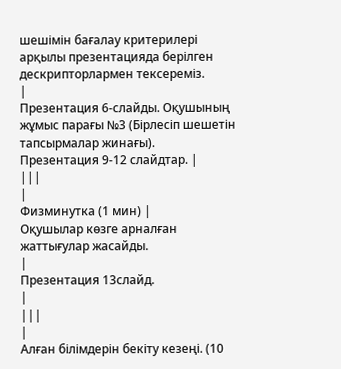шешімін бағалау критерилері арқылы презентацияда берілген дескрипторлармен тексереміз.
|
Презентация 6-слайды. Оқушының жұмыс парағы №3 (Бірлесіп шешетін тапсырмалар жинағы). Презентация 9-12 слайдтар. |
|||
|
Физминутка (1 мин) |
Оқушылар көзге арналған жаттығулар жасайды.
|
Презентация 13слайд.
|
|||
|
Алған білімдерін бекіту кезеңі. (10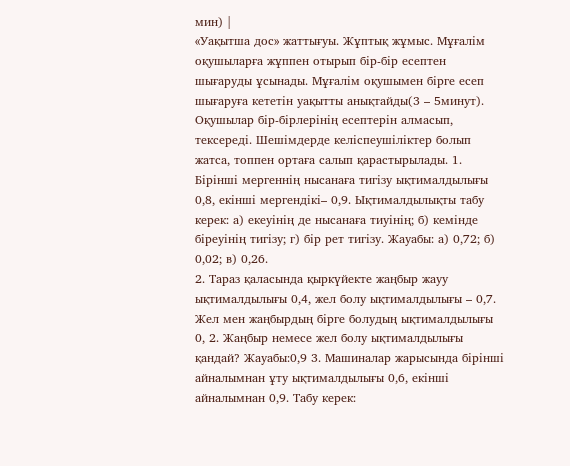мин) |
«Уақытша дос» жаттығуы. Жұптық жұмыс. Мұғалім оқушыларға жұппен отырып бір-бір есептен шығаруды ұсынады. Мұғалім оқушымен бірге есеп шығаруға кететін уақытты анықтайды(3 – 5минут). Оқушылар бір-бірлерінің есептерін алмасып, тексереді. Шешімдерде келіспеушіліктер болып жатса, топпен ортаға салып қарастырылады. 1. Бірінші мергеннің нысанаға тигізу ықтималдылығы 0,8, екінші мергендікі– 0,9. Ықтималдылықты табу керек: а) екеуінің де нысанаға тиуінің; б) кемінде біреуінің тигізу; г) бір рет тигізу. Жауабы: а) 0,72; б) 0,02; в) 0,26.
2. Тараз қаласында қыркүйекте жаңбыр жауу ықтималдылығы 0,4, жел болу ықтималдылығы – 0,7. Жел мен жаңбырдың бірге болудың ықтималдылығы 0, 2. Жаңбыр немесе жел болу ықтималдылығы қандай? Жауабы:0,9 3. Машиналар жарысында бірінші айналымнан ұту ықтималдылығы 0,6, екінші айналымнан 0,9. Табу керек: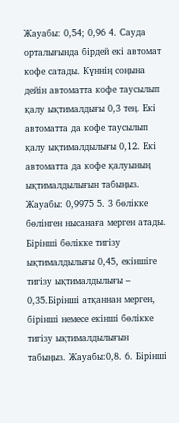Жауабы: 0,54; 0,96 4. Сауда орталығында бірдей екі автомат кофе сатады. Күннің соңына дейін автоматта кофе таусылып қалу ықтималдығы 0,3 тең. Екі автоматта да кофе таусылып қалу ықтималдылығы 0,12. Екі автоматта да кофе қалуының ықтималдылығын табыңыз. Жауабы: 0,9975 5. 3 бөлікке бөлінген нысанаға мерген атады. Бірінші бөлікке тигізу ықтималдылығы 0,45, екіншіге тигізу ықтималдылығы – 0,35.Бірінші атқаннан мерген, бірінші немесе екінші бөлікке тигізу ықтималдылығын табыңыз. Жауабы:0,8. 6. Бірінші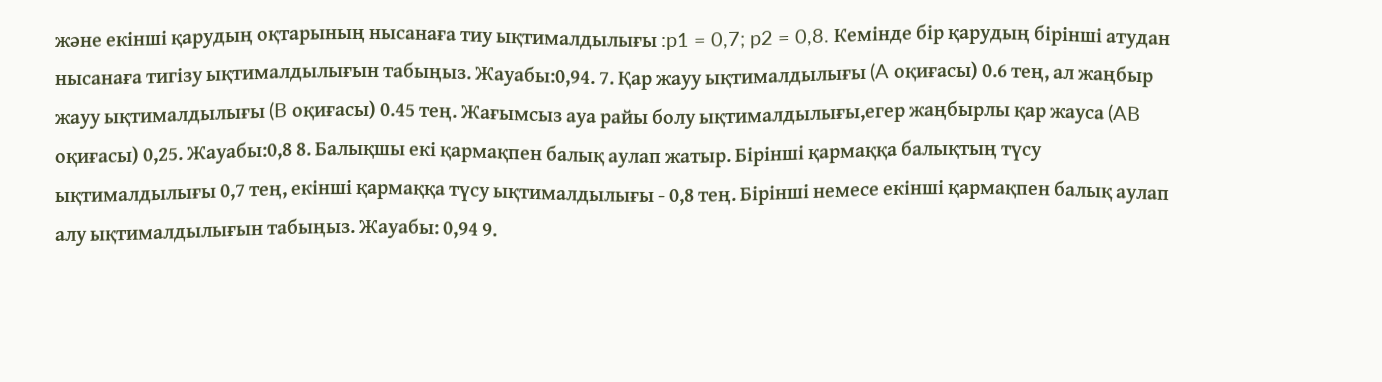және екінші қарудың оқтарының нысанаға тиу ықтималдылығы :p1 = 0,7; p2 = 0,8. Кемінде бір қарудың бірінші атудан нысанаға тигізу ықтималдылығын табыңыз. Жауабы:0,94. 7. Қар жауу ықтималдылығы (A оқиғасы) 0.6 тең, ал жаңбыр жауу ықтималдылығы (B оқиғасы) 0.45 тең. Жағымсыз ауа райы болу ықтималдылығы,егер жаңбырлы қар жауса (AB оқиғасы) 0,25. Жауабы:0,8 8. Балықшы екі қармақпен балық аулап жатыр. Бірінші қармаққа балықтың түсу ықтималдылығы 0,7 тең, екінші қармаққа түсу ықтималдылығы - 0,8 тең. Бірінші немесе екінші қармақпен балық аулап алу ықтималдылығын табыңыз. Жауабы: 0,94 9.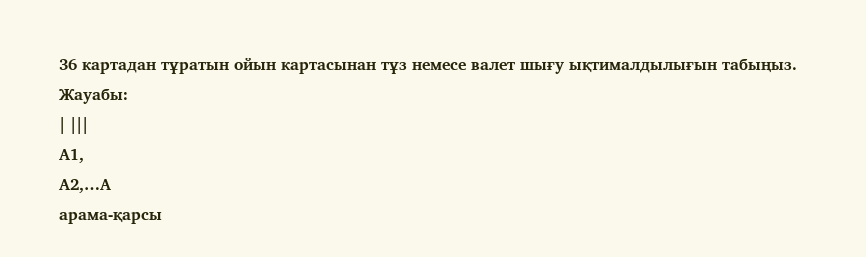36 картадан тұратын ойын картасынан тұз немесе валет шығу ықтималдылығын табыңыз.
Жауабы:
| |||
А1,
А2,…А
арама-қарсы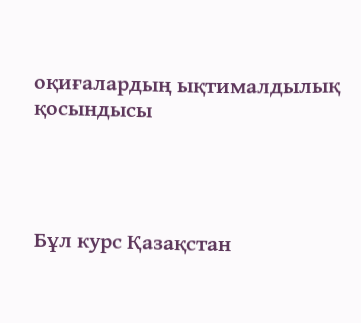оқиғалардың ықтималдылық қосындысы




Бұл курс Қазақстан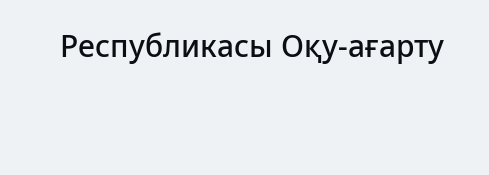Республикасы Оқу-ағарту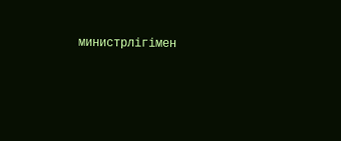министрлігімен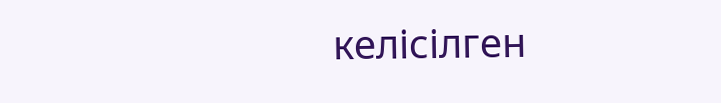келісілген